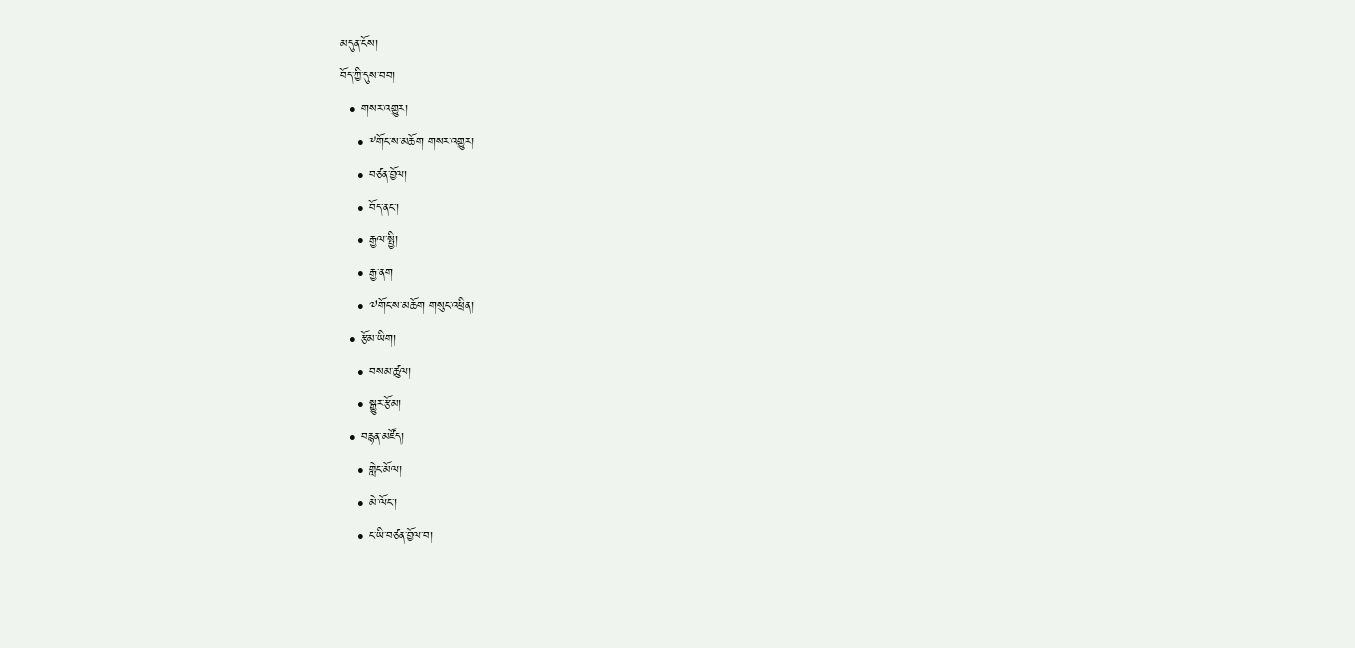མདུན་ངོས།
བོད་ཀྱི་དུས་བབ།
  • གསར་འགྱུར།
    • ༸གོང་ས་མཆོག གསར་འགྱུར།
    • བཙན་བྱོལ།
    • བོད་ནང་།
    • རྒྱལ་སྤྱི།
    • རྒྱ་ནག
    • ༧གོང་ས་མཆོག གསུང་འཕྲིན།
  • རྩོམ་ཡིག།
    • བསམ་ཚུལ།
    • སྒྱུར་རྩོམ།
  • བརྙན་མཛོད།
    • གླེང་མོལ།
    • མེ་ལོང་།
    • ང་ཡི་བཙན་བྱོལ་བ།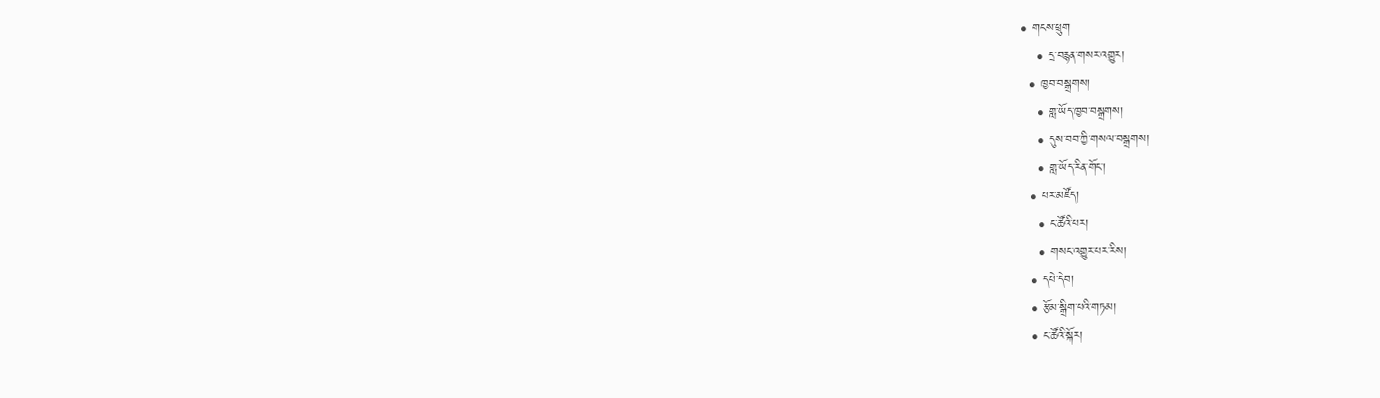• གངས་ཕྲུག
    • དྲ་བརྙན་གསར་འགྱུར།
  • ཁྱབ་བསྒྲགས།
    • གླ་ཡོད་ཁྱབ་བསྒྲགས།
    • དུས་བབ་ཀྱི་གསལ་བསྒྲགས།
    • གླ་ཡོད་རིན་གོང་།
  • པར་མཛོད།
    • ང་ཚོའི་པར།
    • གསང་འགྱུར་པར་རིས།
  • དཔེ་དེབ།
  • རྩོམ་སྒྲིག་པའི་གཏམ།
  • ང་ཚོའི་སྐོར།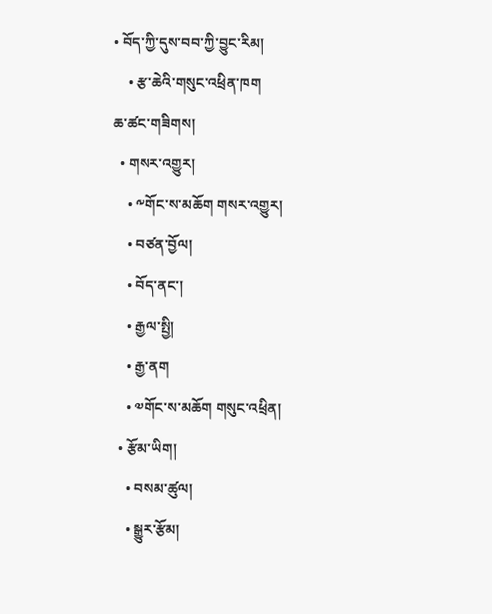• བོད་ཀྱི་དུས་བབ་ཀྱི་བྱུང་རིམ།
    • རྩ་ཆེའི་གསུང་འཕྲིན་ཁག
ཆ་ཚང་གཟིགས།
  • གསར་འགྱུར།
    • ༸གོང་ས་མཆོག གསར་འགྱུར།
    • བཙན་བྱོལ།
    • བོད་ནང་།
    • རྒྱལ་སྤྱི།
    • རྒྱ་ནག
    • ༧གོང་ས་མཆོག གསུང་འཕྲིན།
  • རྩོམ་ཡིག།
    • བསམ་ཚུལ།
    • སྒྱུར་རྩོམ།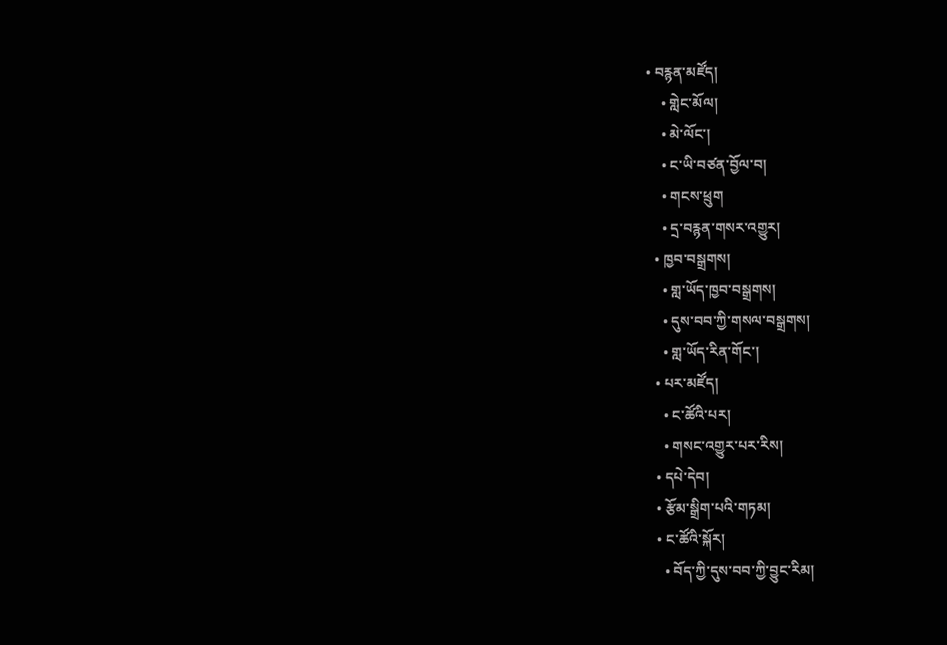• བརྙན་མཛོད།
    • གླེང་མོལ།
    • མེ་ལོང་།
    • ང་ཡི་བཙན་བྱོལ་བ།
    • གངས་ཕྲུག
    • དྲ་བརྙན་གསར་འགྱུར།
  • ཁྱབ་བསྒྲགས།
    • གླ་ཡོད་ཁྱབ་བསྒྲགས།
    • དུས་བབ་ཀྱི་གསལ་བསྒྲགས།
    • གླ་ཡོད་རིན་གོང་།
  • པར་མཛོད།
    • ང་ཚོའི་པར།
    • གསང་འགྱུར་པར་རིས།
  • དཔེ་དེབ།
  • རྩོམ་སྒྲིག་པའི་གཏམ།
  • ང་ཚོའི་སྐོར།
    • བོད་ཀྱི་དུས་བབ་ཀྱི་བྱུང་རིམ།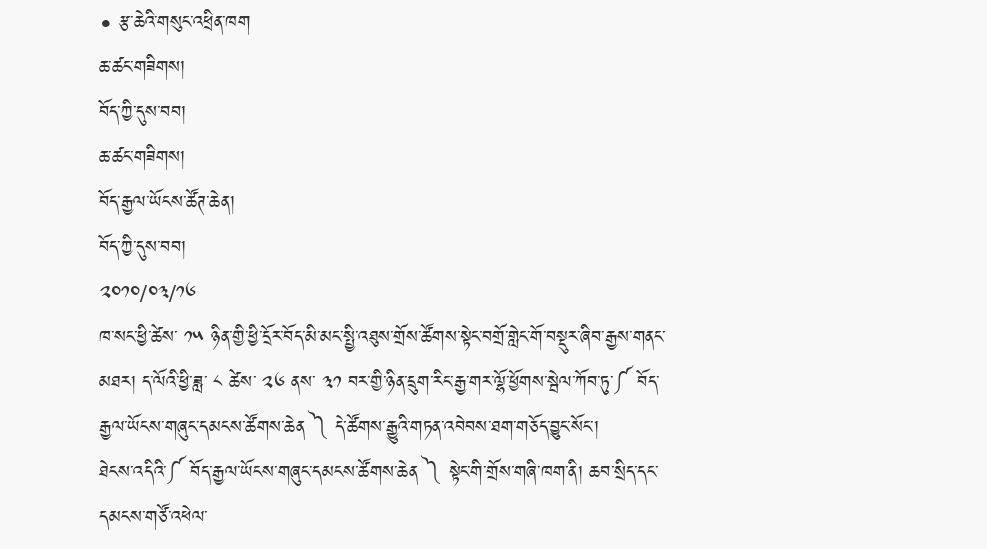• རྩ་ཆེའི་གསུང་འཕྲིན་ཁག
ཆ་ཚང་གཟིགས།
བོད་ཀྱི་དུས་བབ།
ཆ་ཚང་གཟིགས།
བོད་རྒྱལ་ཡོངས་ཚོཊ་ཆེན།
བོད་ཀྱི་དུས་བབ།
༢༠༡༠/༠༣/༡༦
ཁ་སང་ཕྱི་ཚེས་ ༡༥ ཉིན་གྱི་ཕྱི་དྲོར་བོད་མི་མང་སྤྱི་འཐུས་གྲོས་ཚོགས་སྟེང་བགྲོ་གླེང་གོ་བསྡུར་ཞིབ་རྒྱས་གནང་མཐར། ད་ལོའི་ཕྱི་ཟླ་ ༨ ཚེས་ ༢༦ ནས་ ༣༡ བར་གྱི་ཉིན་དྲུག་རིང་རྒྱ་གར་ལྷོ་ཕྱོགས་སྦེལ་ཀོབ་ཏུ་༼ བོད་རྒྱལ་ཡོངས་གཞུང་དམངས་ཚོགས་ཆེན ༽ དེ་ཚོགས་རྒྱུའི་གཏན་འབེབས་ཐག་གཅོད་བྱུང་སོང་།
ཐེངས་འདིའི་༼ བོད་རྒྱལ་ཡོངས་གཞུང་དམངས་ཚོགས་ཆེན ༽ སྟེང་གི་གྲོས་གཞི་ཁག་ནི། ཆབ་སྲིད་དང་དམངས་གཙོ་འཕེལ་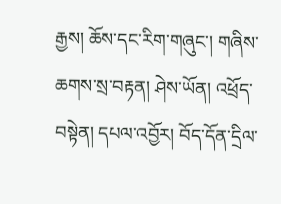རྒྱས། ཆོས་དང་རིག་གཞུང་། གཞིས་ཆགས་སྲ་བརྟན། ཤེས་ཡོན། འཕྲོད་བསྟེན། དཔལ་འབྱོར། བོད་དོན་དྲིལ་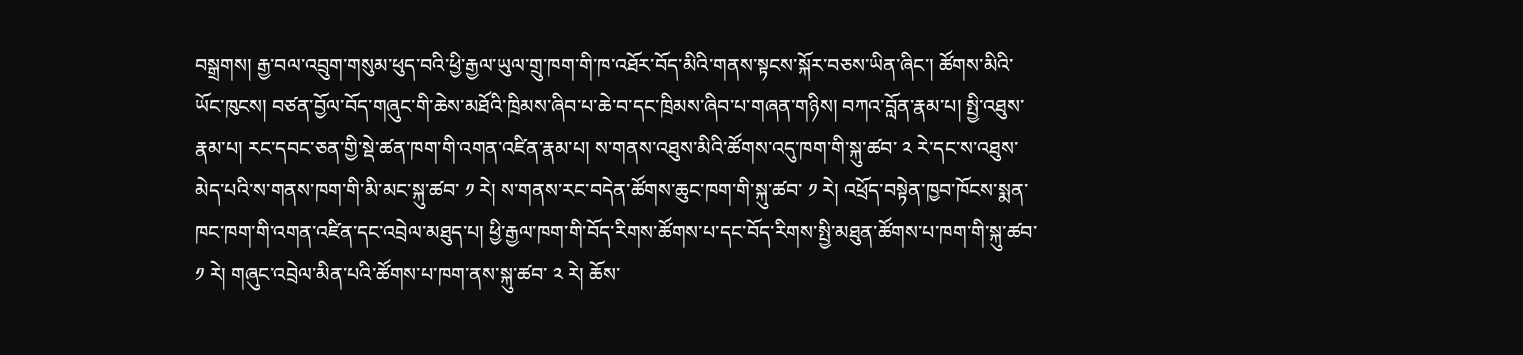བསྒྲགས། རྒྱ་བལ་འབྲུག་གསུམ་ཕུད་བའི་ཕྱི་རྒྱལ་ཡུལ་གྲུ་ཁག་གི་ཁ་འཐོར་བོད་མིའི་གནས་སྟངས་སྐོར་བཅས་ཡིན་ཞིང་། ཚོགས་མིའི་ཡོང་ཁུངས། བཙན་བྱོལ་བོད་གཞུང་གི་ཆེས་མཐོའི་ཁྲིམས་ཞིབ་པ་ཆེ་བ་དང་ཁྲིམས་ཞིབ་པ་གཞན་གཉིས། བཀའ་བློན་རྣམ་པ། སྤྱི་འཐུས་རྣམ་པ། རང་དབང་ཅན་གྱི་སྡེ་ཚན་ཁག་གི་འགན་འཛིན་རྣམ་པ། ས་གནས་འཐུས་མིའི་ཚོགས་འདུ་ཁག་གི་སྐུ་ཚབ་ ༢ རེ་དང་ས་འཐུས་མེད་པའི་ས་གནས་ཁག་གི་མི་མང་སྐུ་ཚབ་ ༡ རེ། ས་གནས་རང་བདེན་ཚོགས་ཆུང་ཁག་གི་སྐུ་ཚབ་ ༡ རེ། འཕྲོད་བསྟེན་ཁྱབ་ཁོངས་སྨན་ཁང་ཁག་གི་འགན་འཛིན་དང་འབྲེལ་མཐུད་པ། ཕྱི་རྒྱལ་ཁག་གི་བོད་རིགས་ཚོགས་པ་དང་བོད་རིགས་སྤྱི་མཐུན་ཚོགས་པ་ཁག་གི་སྐུ་ཚབ་ ༡ རེ། གཞུང་འབྲེལ་མིན་པའི་ཚོགས་པ་ཁག་ནས་སྐུ་ཚབ་ ༢ རེ། ཆོས་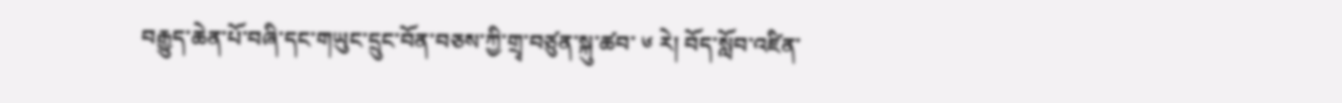བརྒྱུད་ཆེན་པོ་བཞི་དང་གཡུང་དྲུང་བོན་བཅས་ཀྱི་གྲྭ་བཙུན་སྐུ་ཚབ་ ༦ རེ། བོད་སློབ་འཛིན་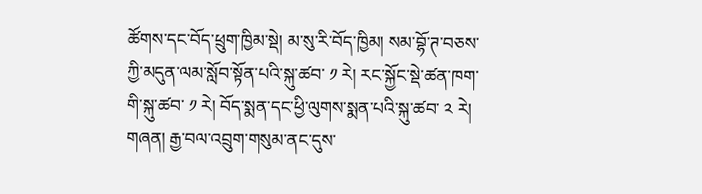ཚོགས་དང་བོད་ཕྲུག་ཁྱིམ་སྡེ། མ་སུ་རི་བོད་ཁྱིམ། སམ་བྷོ་ཊ་བཅས་ཀྱི་མདུན་ལམ་སློབ་སྟོན་པའི་སྐུ་ཚབ་ ༡ རེ། རང་སྐྱོང་སྡེ་ཚན་ཁག་གི་སྐུ་ཚབ་ ༡ རེ། བོད་སྨན་དང་ཕྱི་ལུགས་སྨན་པའི་སྐུ་ཚབ་ ༢ རེ། གཞན། རྒྱ་བལ་འབྲུག་གསུམ་ནང་དུས་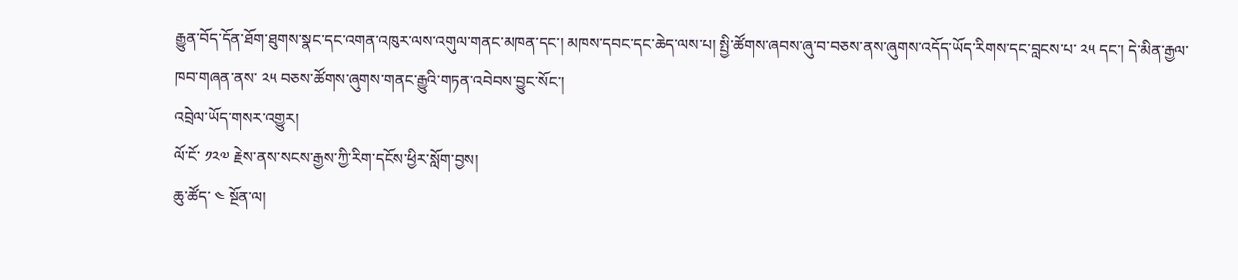རྒྱུན་བོད་དོན་ཐོག་ཐུགས་སྣང་དང་འགན་འཁུར་ལས་འགུལ་གནང་མཁན་དང་། མཁས་དབང་དང་ཆེད་ལས་པ། སྤྱི་ཚོགས་ཞབས་ཞུ་བ་བཅས་ནས་ཞུགས་འདོད་ཡོད་རིགས་དང་བླངས་པ་ ༢༥ དང་། དེ་མིན་རྒྱལ་ཁབ་གཞན་ནས་ ༢༥ བཅས་ཚོགས་ཞུགས་གནང་རྒྱུའི་གཏན་འབེབས་བྱུང་སོང་།
འབྲེལ་ཡོད་གསར་འགྱུར།
ལོ་ངོ་ ༡༢༧ རྗེས་ནས་སངས་རྒྱས་ཀྱི་རིག་དངོས་ཕྱིར་སློག་བྱས།
ཆུ་ཚོད་ ༤ སྔོན་ལ།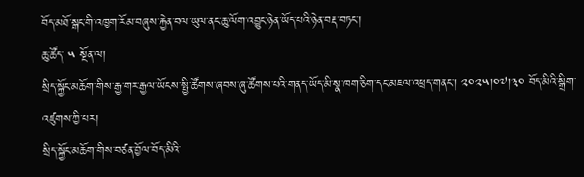བོད་མཐོ་སྒང་གི་འཁྱག་རོམ་བཞུས་རྐྱེན་བལ་ཡུལ་ནང་ཆུ་ལོག་འབྱུང་ཉེན་ཡོད་པའི་ཉེན་བརྡ་བཏང་།
ཆུ་ཚོད་ ༥ སྔོན་ལ།
སྲིད་སྐྱོང་མཆོག་གིས་རྒྱ་གར་རྒྱལ་ཡོངས་སྤྱི་ཚོགས་ཞབས་ཞུ་ཚོགས་པའི་གནད་ཡོད་མི་སྣ་ཁག་ཅིག་དང་མཇལ་འཕྲད་གནང་། ༢༠༢༥།༠༧།༣༠ བོད་མིའི་སྒྲིག་འཛུགས་ཀྱི་པར།
སྲིད་སྐྱོང་མཆོག་གིས་བཙན་བྱོལ་བོད་མིའི་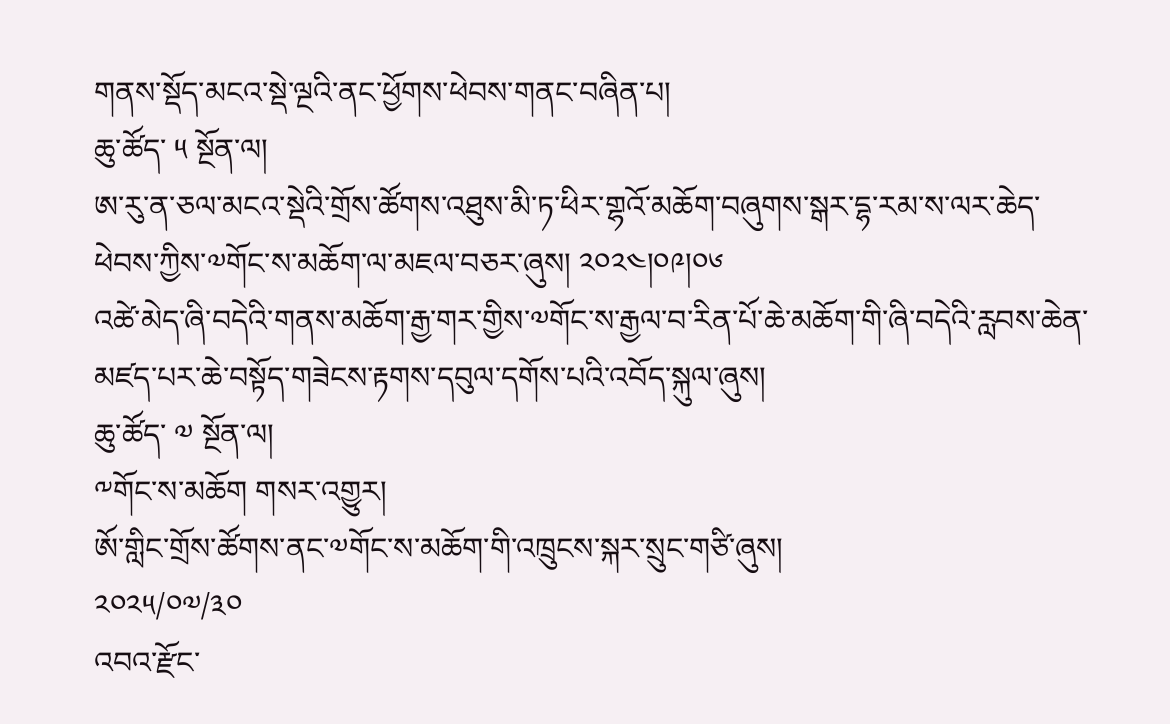གནས་སྡོད་མངའ་སྡེ་ལྔའི་ནང་ཕྱོགས་ཕེབས་གནང་བཞིན་པ།
ཆུ་ཚོད་ ༥ སྔོན་ལ།
ཨ་རུ་ན་ཅལ་མངའ་སྡེའི་གྲོས་ཚོགས་འཐུས་མི་ཏ་ཕིར་གྷའོ་མཆོག་བཞུགས་སྒར་དྷ་རམ་ས་ལར་ཆེད་ཕེབས་ཀྱིས་༧གོང་ས་མཆོག་ལ་མཇལ་བཅར་ཞུས། ༢༠༢༤།༠༩།༠༦
འཚེ་མེད་ཞི་བདེའི་གནས་མཆོག་རྒྱ་གར་གྱིས་༧གོང་ས་རྒྱལ་བ་རིན་པོ་ཆེ་མཆོག་གི་ཞི་བདེའི་རླབས་ཆེན་མཛད་པར་ཆེ་བསྟོད་གཟེངས་རྟགས་དབུལ་དགོས་པའི་འབོད་སྐུལ་ཞུས།
ཆུ་ཚོད་ ༧ སྔོན་ལ།
༸གོང་ས་མཆོག གསར་འགྱུར།
ཨོ་གླིང་གྲོས་ཚོགས་ནང་༧གོང་ས་མཆོག་གི་འཁྲུངས་སྐར་སྲུང་གཙི་ཞུས།
༢༠༢༥/༠༧/༣༠
འབའ་རྫོང་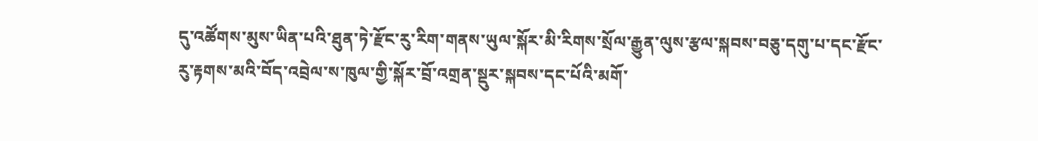དུ་འཚོགས་མུས་ཡིན་པའི་ཐུན་ཏེ་རྫོང་རུ་རིག་གནས་ཡུལ་སྐོར་མི་རིགས་སྲོལ་རྒྱུན་ལུས་རྩལ་སྐབས་བཅུ་དགུ་པ་དང་རྫོང་རུ་རྟགས་མའི་བོད་འབྲེལ་ས་ཁུལ་གྱི་སྐོར་བྲོ་འགྲན་སྡུར་སྐབས་དང་པོའི་མགོ་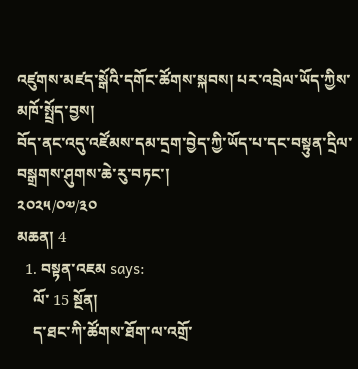འཛུགས་མཛད་སྒོའི་དགོང་ཚོགས་སྐབས། པར་འབྲེལ་ཡོད་ཀྱིས་མཁོ་སྤྲོད་བྱས།
བོད་ནང་འདུ་འཛོམས་དམ་དྲག་བྱེད་ཀྱི་ཡོད་པ་དང་བསྟུན་དྲིལ་བསྒྲགས་ཤུགས་ཆེ་རུ་བཏང་།
༢༠༢༥/༠༧/༣༠
མཆན། 4
  1. བསྟན་འཇམ says:
    ལོ་ 15 སྔོན།
    ད་ཐང་ཀི་ཚོགས་ཐོག་ལ་འགྲོ་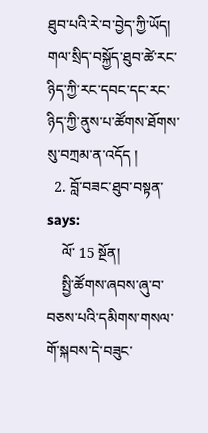ཐུབ་པའི་རེ་བ་བྱེད་ཀྱི་ཡོད། གལ་སྲིད་བསྐྱོད་ཐུབ་ཚེ་རང་ཉིད་ཀྱི་རང་དབང་དང་རང་ཉིད་ཀྱི་ནུས་པ་ཚོགས་ཐོགས་སུ་བཀྲམ་ན་འདོད །
  2. བློ་བཟང་ཐུབ་བསྟན་ says:
    ལོ་ 15 སྔོན།
    སྤྱི་ཚོགས་ཞབས་ཞུ་བ་བཅས་པའི་དམིགས་གསལ་གོ་སྐབས་དེ་བཟུང་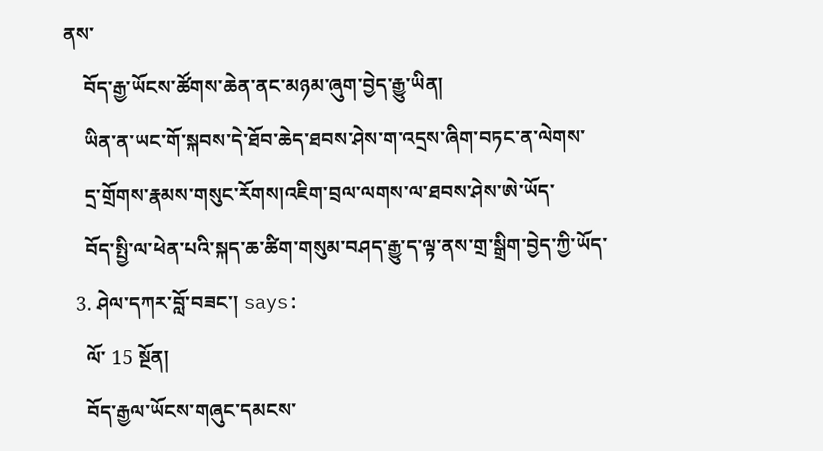ནས་
    བོད་རྒྱ་ཡོངས་ཚོགས་ཆེན་ནང་མཉམ་ཞུག་བྱེད་རྒྱུ་ཡིན།
    ཡིན་ན་ཡང་གོ་སྐབས་དེ་ཐོབ་ཆེད་ཐབས་ཤེས་ག་འདྲས་ཞིག་བཏང་ན་ལེགས་
    དྲ་གྲོགས་རྣམས་གསུང་རོགས།འཇིག་བྲལ་ལགས་ལ་ཐབས་ཤེས་ཨེ་ཡོད་
    བོད་སྤྱི་ལ་ཕེན་པའི་སྐད་ཆ་ཚིག་གསུམ་བཤད་རྒྱུ་ད་ལྟ་ནས་གྲ་སྒྲིག་བྱེད་ཀྱི་ཡོད་
  3. ཤེལ་དཀར་བློ་བཟང་། says:
    ལོ་ 15 སྔོན།
    བོད་རྒྱལ་ཡོངས་གཞུང་དམངས་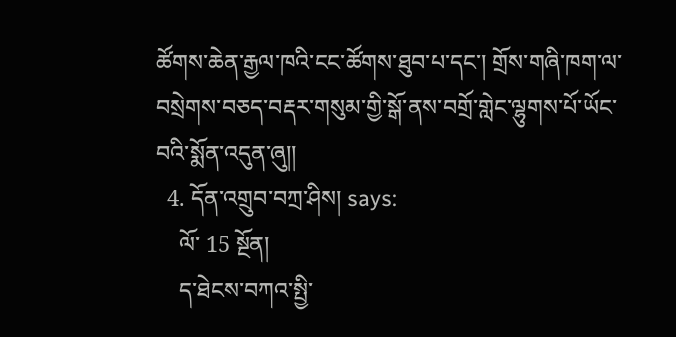ཚོགས་ཆེན་རྒྱལ་ཁའི་ངང་ཚོགས་ཐུབ་པ་དང་། གྲོས་གཞི་ཁག་ལ་བསྲེགས་བཅད་བརྡར་གསུམ་གྱི་སྒོ་ནས་བགྲོ་གླེང་ལྷུགས་པོ་ཡོང་བའི་སྨོན་འདུན་ཞུ།།
  4. དོན་འགྲུབ་བཀྲ་ཤིས། says:
    ལོ་ 15 སྔོན།
    ད་ཐེངས་བཀའ་སྤྱི་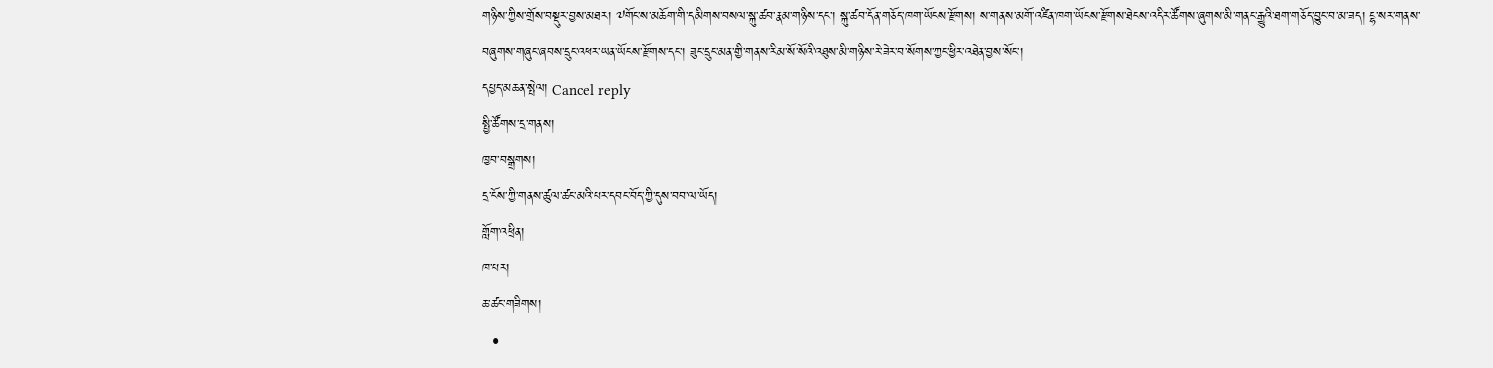གཉིས་ཀྱིས་གྲོས་བསྡུར་བྱས་མཐར། ༧གོང་ས་མཆོག་གི་དམིགས་བསལ་སྐུ་ཚབ་རྣམ་གཉིས་དང་། སྐུ་ཚབ་དོན་གཅོད་ཁག་ཡོངས་རྫོགས། ས་གནས་མགོ་འཛིན་ཁག་ཡོངས་རྫོགས་ཐེངས་འདིར་ཚོགས་ཞུགས་མི་གནང་རྒྱུའི་ཐག་གཅོད་བྱུང་བ་མ་ཟད། ངྷ་སར་གནས་བཞུགས་གཞུང་ཞབས་དྲུང་འཕར་ཡན་ཡོངས་རྫོགས་དང་། ཟུང་དྲུང་མན་གྱི་གནས་རིམ་སོ་སོའི་འཐུས་མི་གཉིས་རེ་ཟེར་བ་སོགས་ཀྱང་ཕྱིར་འཐེན་བྱས་སོང་།
དཔྱད་མཆན་སྤེལ། Cancel reply
སྤྱི་ཚོགས་དྲ་གནས།
ཁྱབ་བསྒྲགས།
དྲ་ངོས་ཀྱི་གནས་ཚུལ་ཚང་མའི་པར་དབང་བོད་ཀྱི་དུས་བབ་ལ་ཡོད།
གློག་འཕྲིན།
ཁ་པར།
ཆ་ཚང་གཟིགས།
  •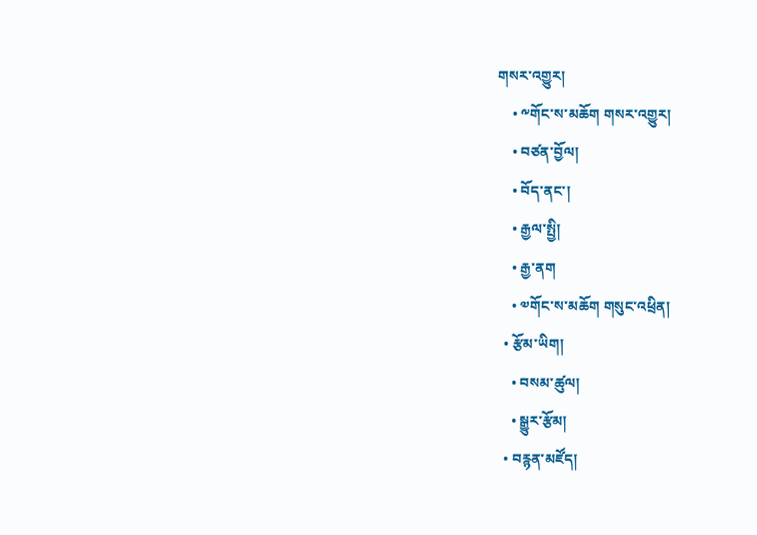གསར་འགྱུར།
    • ༸གོང་ས་མཆོག གསར་འགྱུར།
    • བཙན་བྱོལ།
    • བོད་ནང་།
    • རྒྱལ་སྤྱི།
    • རྒྱ་ནག
    • ༧གོང་ས་མཆོག གསུང་འཕྲིན།
  • རྩོམ་ཡིག།
    • བསམ་ཚུལ།
    • སྒྱུར་རྩོམ།
  • བརྙན་མཛོད།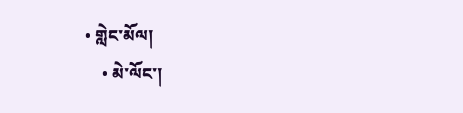• གླེང་མོལ།
    • མེ་ལོང་།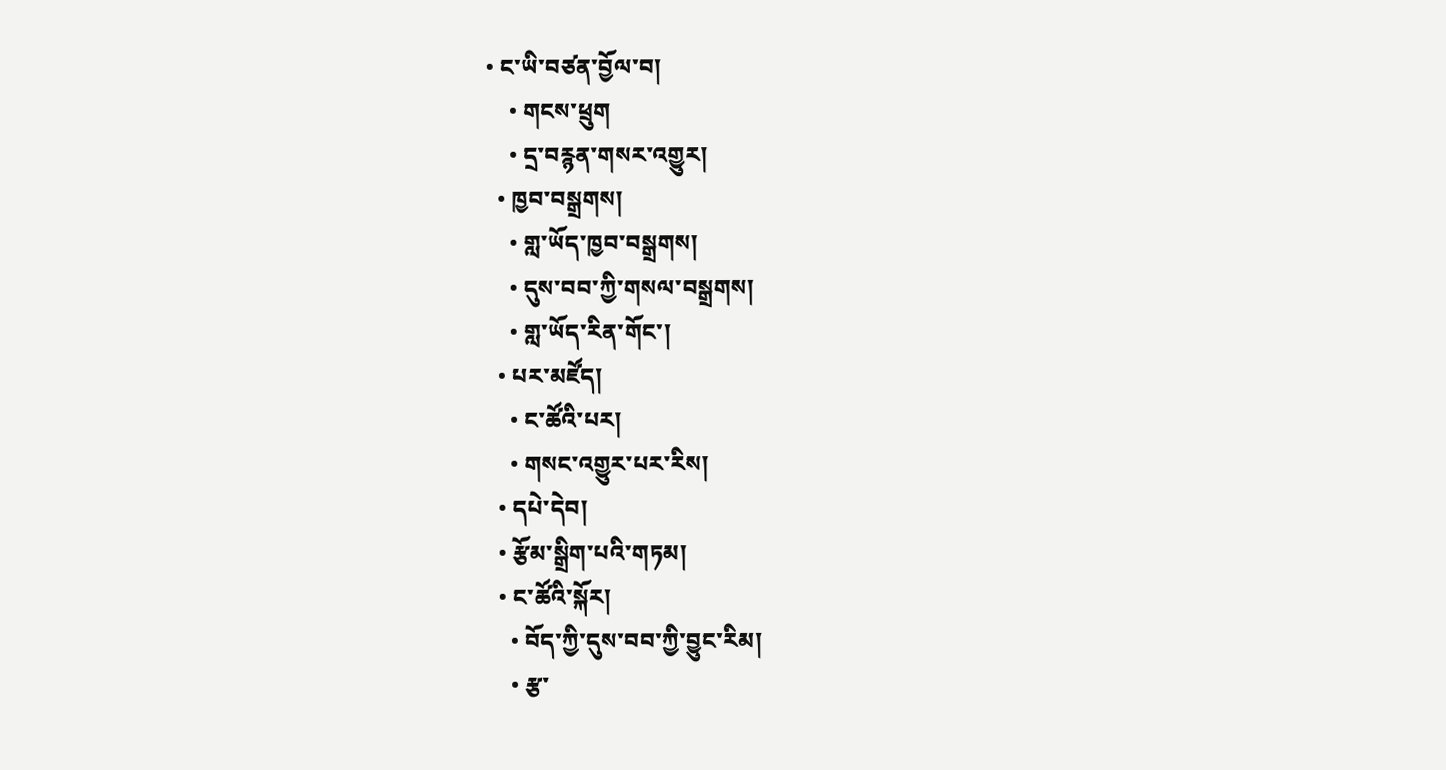• ང་ཡི་བཙན་བྱོལ་བ།
    • གངས་ཕྲུག
    • དྲ་བརྙན་གསར་འགྱུར།
  • ཁྱབ་བསྒྲགས།
    • གླ་ཡོད་ཁྱབ་བསྒྲགས།
    • དུས་བབ་ཀྱི་གསལ་བསྒྲགས།
    • གླ་ཡོད་རིན་གོང་།
  • པར་མཛོད།
    • ང་ཚོའི་པར།
    • གསང་འགྱུར་པར་རིས།
  • དཔེ་དེབ།
  • རྩོམ་སྒྲིག་པའི་གཏམ།
  • ང་ཚོའི་སྐོར།
    • བོད་ཀྱི་དུས་བབ་ཀྱི་བྱུང་རིམ།
    • རྩ་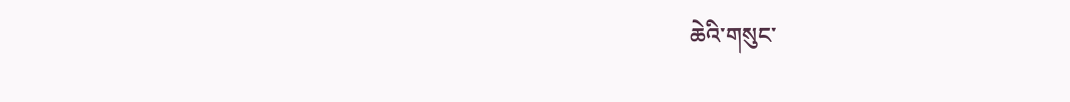ཆེའི་གསུང་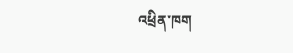འཕྲིན་ཁག